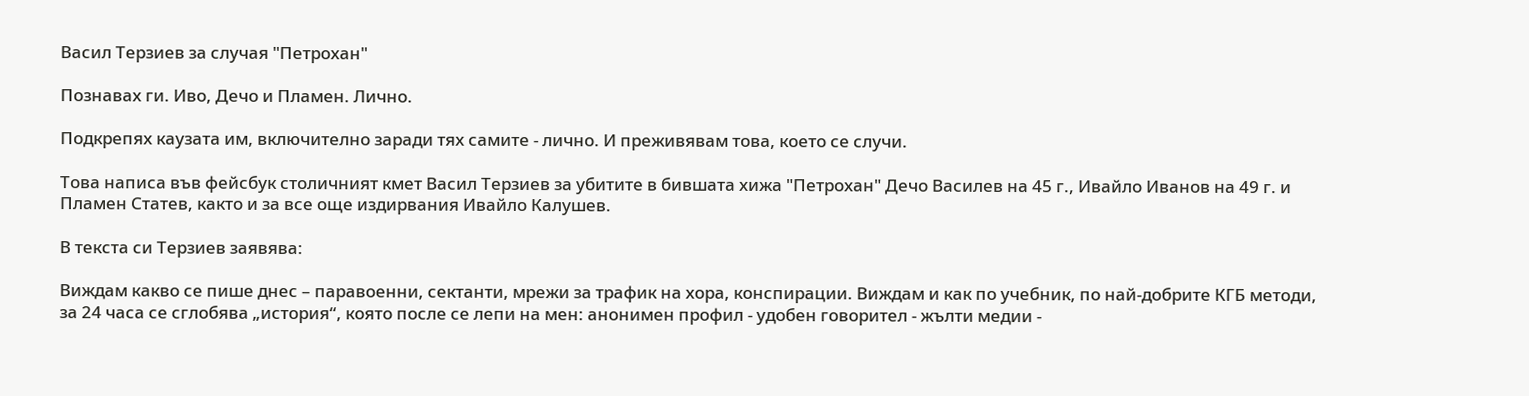Васил Терзиев за случая "Петрохан"

Познавах ги. Иво, Дечо и Пламен. Лично.

Подкрепях каузата им, включително заради тях самите - лично. И преживявам това, което се случи.

Това написа във фейсбук столичният кмет Васил Терзиев за убитите в бившата хижа "Петрохан" Дечо Василев на 45 г., Ивайло Иванов на 49 г. и Пламен Статев, както и за все още издирвания Ивайло Калушев.

В текста си Терзиев заявява:

Виждам какво се пише днес – паравоенни, сектанти, мрежи за трафик на хора, конспирации. Виждам и как по учебник, по най-добрите КГБ методи, за 24 часа се сглобява „история“, която после се лепи на мен: анонимен профил - удобен говорител - жълти медии -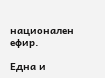национален ефир.

Една и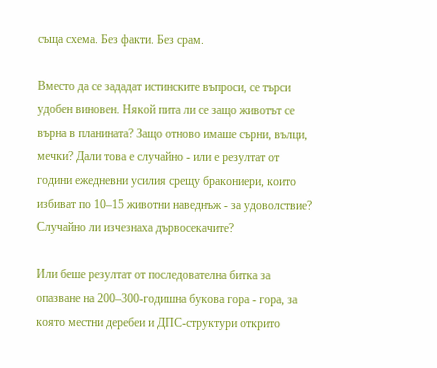съща схема. Без факти. Без срам.

Вместо да се зададат истинските въпроси, се търси удобен виновен. Някой пита ли се защо животът се върна в планината? Защо отново имаше сърни, вълци, мечки? Дали това е случайно - или е резултат от години ежедневни усилия срещу бракониери, които избиват по 10–15 животни наведнъж - за удоволствие? Случайно ли изчезнаха дървосекачите?

Или беше резултат от последователна битка за опазване на 200–300-годишна букова гора - гора, за която местни деребеи и ДПС-структури открито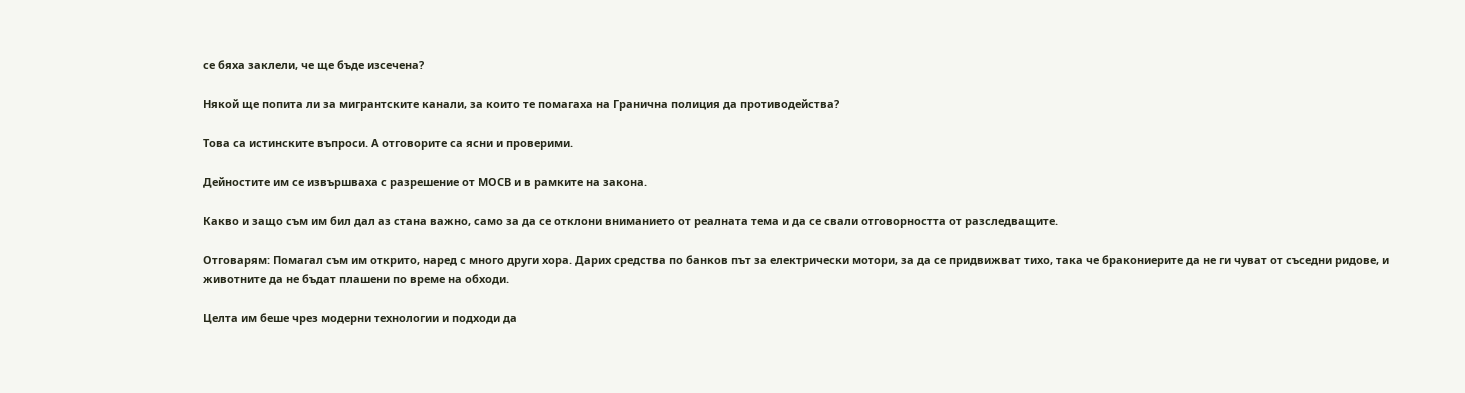се бяха заклели, че ще бъде изсечена?

Някой ще попита ли за мигрантските канали, за които те помагаха на Гранична полиция да противодейства?

Това са истинските въпроси. А отговорите са ясни и проверими.

Дейностите им се извършваха с разрешение от МОСВ и в рамките на закона.

Какво и защо съм им бил дал аз стана важно, само за да се отклони вниманието от реалната тема и да се свали отговорността от разследващите.

Отговарям: Помагал съм им открито, наред с много други хора. Дарих средства по банков път за електрически мотори, за да се придвижват тихо, така че бракониерите да не ги чуват от съседни ридове, и животните да не бъдат плашени по време на обходи.

Целта им беше чрез модерни технологии и подходи да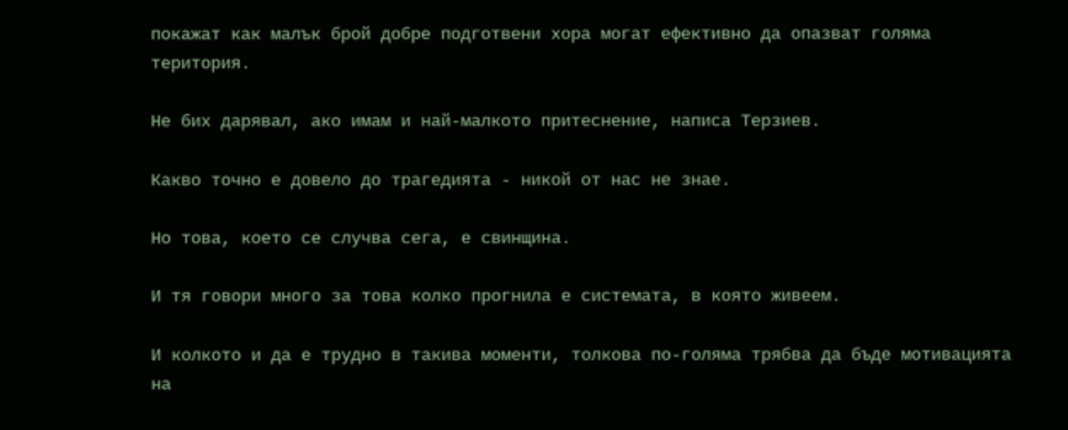покажат как малък брой добре подготвени хора могат ефективно да опазват голяма територия.

Не бих дарявал, ако имам и най-малкото притеснение, написа Терзиев.

Какво точно е довело до трагедията - никой от нас не знае.

Но това, което се случва сега, е свинщина.

И тя говори много за това колко прогнила е системата, в която живеем.

И колкото и да е трудно в такива моменти, толкова по-голяма трябва да бъде мотивацията на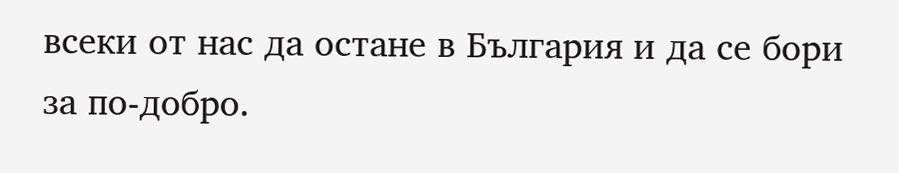всеки от нас да остане в България и да се бори за по-добро.